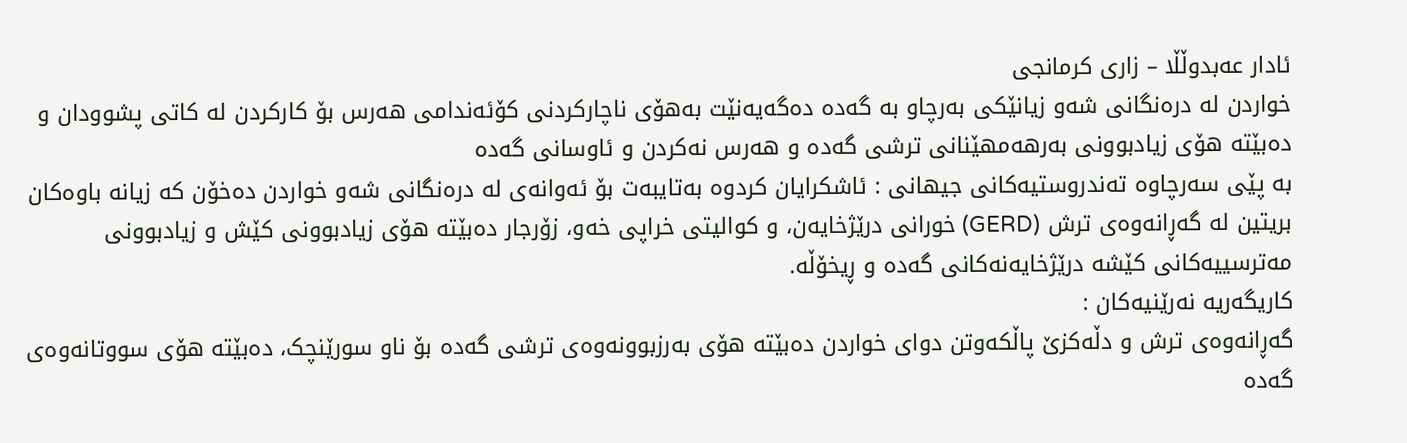ئادار عەبدوڵڵا – زاری کرمانجی
خواردن لە درەنگانی شەو زیانێکی بەرچاو بە گەدە دەگەیەنێت بەهۆی ناچارکردنی کۆئەندامی هەرس بۆ کارکردن لە کاتی پشوودان و دەبێتە هۆی زیادبوونی بەرهەمهێنانی ترشی گەدە و هەرس نەکردن و ئاوسانی گەدە
بە پێی سەرچاوە تەندروستیەکانی جیهانی : ئاشکرایان کردوە بەتایبەت بۆ ئەوانەی لە درەنگانی شەو خواردن دەخۆن کە زیانە باوەکان بریتین لە گەڕانەوەی ترش (GERD) خورانی درێژخایەن، و کوالیتی خراپی خەو، زۆرجار دەبێتە هۆی زیادبوونی کێش و زیادبوونی مەترسییەکانی کێشە درێژخایەنەکانی گەدە و ڕیخۆڵە.
کاریگەریە نەرێنیەکان :
گەڕانەوەی ترش و دڵەکزێ پاڵکەوتن دوای خواردن دەبێتە هۆی بەرزبوونەوەی ترشی گەدە بۆ ناو سورێنچک، دەبێتە هۆی سووتانەوەی گەدە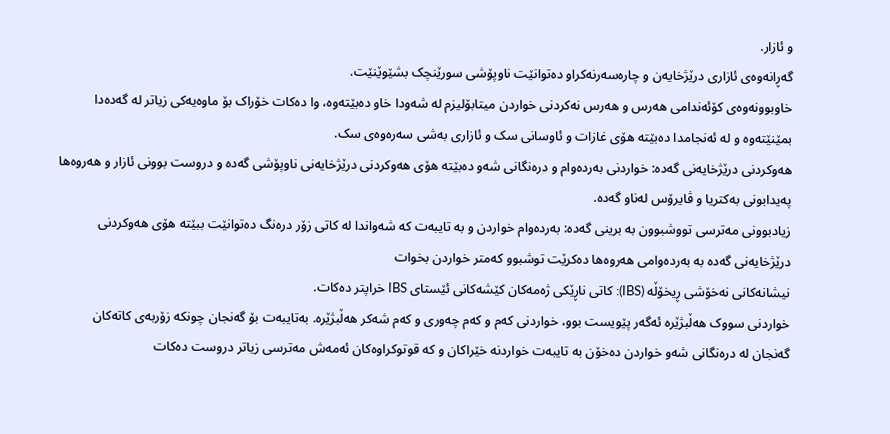و ئازار.
گەڕانەوەی ئازاری درێژخایەن و چارەسەرنەکراو دەتوانێت ناوپۆشی سورێنچک بشێوێنێت.
خاوبوونەوەی کۆئەندامی هەرس و هەرس نەکردنی خواردن میتابۆلیزم لە شەودا خاو دەبێتەوە، وا دەکات خۆراک بۆ ماوەیەکی زیاتر لە گەدەدا بمێنێتەوە و لە ئەنجامدا دەبێتە هۆی غازات و ئاوسانی سک و ئازاری بەشی سەرەوەی سک.
هەوکردنی درێژخایەنی گەدە: خواردنی بەردەوام و درەنگانی شەو دەبێتە هۆی هەوکردنی درێژخایەنی ناوپۆشی گەدە و دروست بوونی ئازار و هەروەها پەیدابونی بەکتریا و ڤایرۆس لەناو گەدە.
زیادبوونی مەترسی تووشبوون بە برینی گەدە: بەردەوام خواردن و بە تایبەت کە شەواندا لە کاتی زۆر درەنگ دەتوانێت ببێتە هۆی هەوکردنی درێژخایەنی گەدە بە بەردەوامی هەروەها دەکرێت توشبوو کەمتر خواردن بخوات
نیشانەکانی نەخۆشی ڕیخۆڵە (IBS): کاتی ناڕێکی ژەمەکان کێشەکانی ئێستای IBS خراپتر دەکات.
خواردنی سووک هەڵبژێرە ئەگەر پێویست بوو، خواردنی کەم و کەم چەوری و کەم شەکر هەڵبژێرە. بەتایبەت بۆ گەنجان چونکە زۆربەی کاتەکان گەنجان لە درەنگانی شەو خواردن دەخۆن بە تایبەت خواردنە خێراکان و کە قوتوکراوەکان ئەمەش مەترسی زیاتر دروست دەکات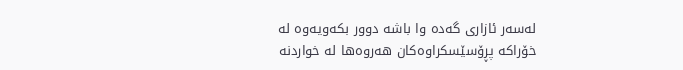لەسەر ئازاری گەدە وا باشە دوور بکەویەوە لە خۆراکە پڕۆسێسکراوەکان هەروەها لە خواردنە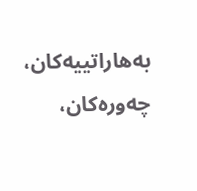بەهاراتییەکان، چەورەکان،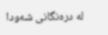لە درەنگانی شەودا